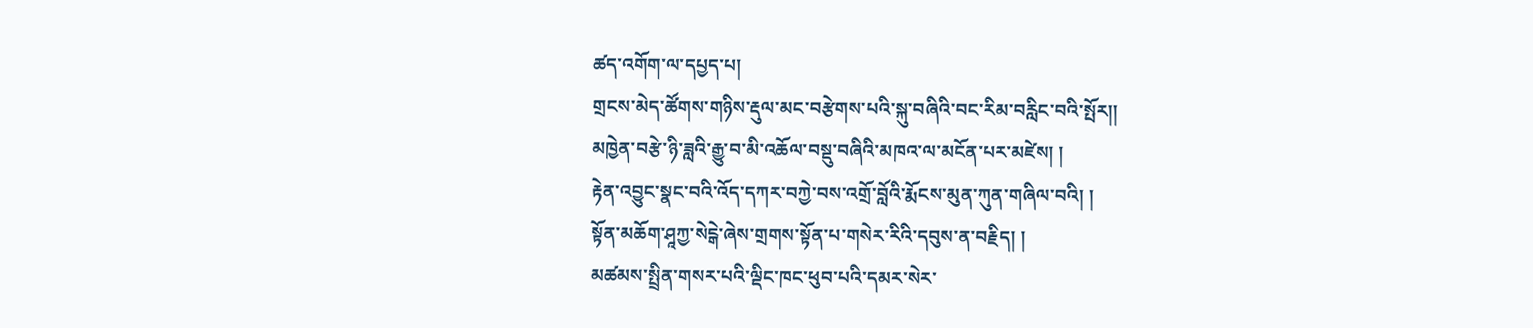ཚད་འགོག་ལ་དཔྱད་པ།
གྲངས་མེད་ཚོགས་གཉིས་རྡུལ་མང་བརྩེགས་པའི་སྐུ་བཞིའི་བང་རིམ་བརླིང་བའི་སྤོར།།
མཁྱེན་བརྩེ་ཉི་ཟླའི་རྒྱུ་བ་མི་འཆོལ་བསྡུ་བཞིའི་མཁའ་ལ་མངོན་པར་མཛེས། །
རྟེན་འབྱུང་སྣང་བའི་འོད་དཀར་བཀྱེ་བས་འགྲོ་བློའི་རྨོངས་མུན་ཀུན་གཞིལ་བའི། །
སྟོན་མཆོག་ཤཱཀྱ་སེངྒེ་ཞེས་གྲགས་སྟོན་པ་གསེར་རིའི་དབུས་ན་བརྗིད། །
མཚམས་སྤྲིན་གསར་པའི་ལྡིང་ཁང་ཕུབ་པའི་དམར་སེར་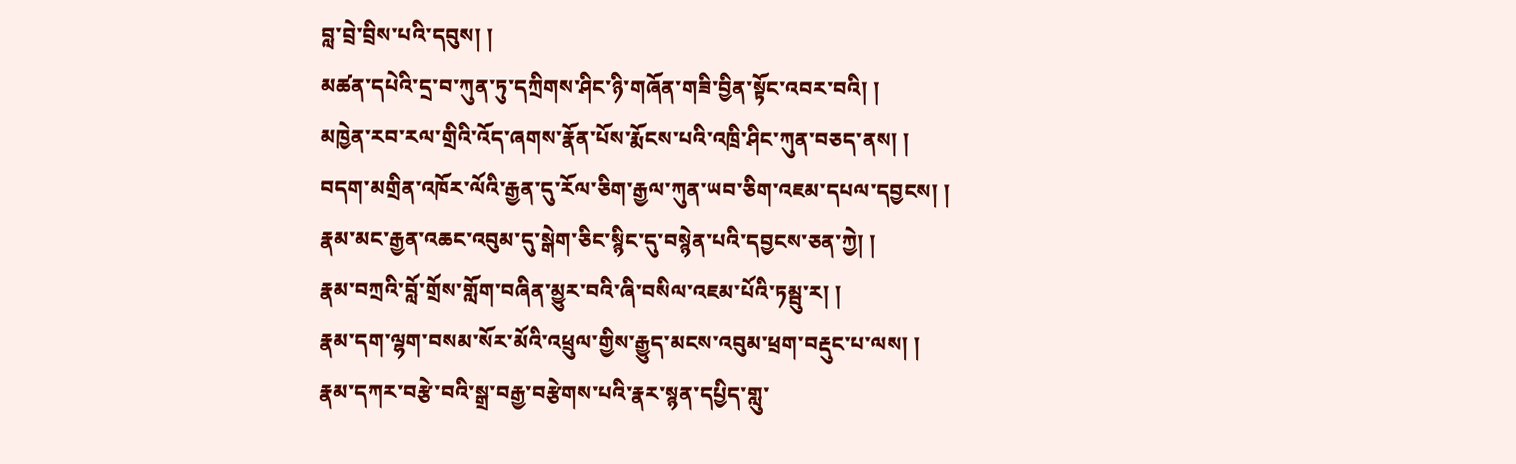བླ་བྲེ་བྲིས་པའི་དབུས། །
མཚན་དཔེའི་དྲ་བ་ཀུན་ཏུ་དཀྲིགས་ཤིང་ཉི་གཞོན་གཟི་བྱིན་སྟོང་འབར་བའི། །
མཁྱེན་རབ་རལ་གྲིའི་འོད་ཞགས་རྣོན་པོས་རྨོངས་པའི་འཁྲི་ཤིང་ཀུན་བཅད་ནས། །
བདག་མགྲིན་འཁོར་ལོའི་རྒྱན་དུ་རོལ་ཅིག་རྒྱལ་ཀུན་ཡབ་ཅིག་འཇམ་དཔལ་དབྱངས། །
རྣམ་མང་རྒྱན་འཆང་འབུམ་དུ་སྒེག་ཅིང་སྙིང་དུ་བསྙེན་པའི་དབྱངས་ཅན་ཀྱེ། །
རྣམ་བཀྲའི་བློ་གྲོས་གློག་བཞིན་མྱུར་བའི་ཞི་བསིལ་འཇམ་པོའི་ཏམྦུ་ར། །
རྣམ་དག་ལྷག་བསམ་སོར་མོའི་འཕྲུལ་གྱིས་རྒྱུད་མངས་འབུམ་ཕྲག་བརྡུང་པ་ལས། །
རྣམ་དཀར་བརྩེ་བའི་སྒྲ་བརྒྱ་བརྩེགས་པའི་རྣར་སྙན་དཔྱིད་གླུ་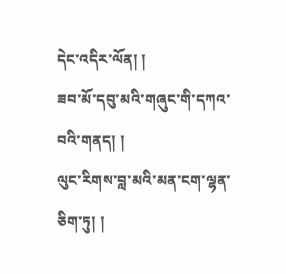དེང་འདིར་ལོན། །
ཟབ་མོ་དབུ་མའི་གཞུང་གི་དཀའ་བའི་གནད། །
ལུང་རིགས་བླ་མའི་མན་ངག་ལྷན་ཅིག་ཏུ། །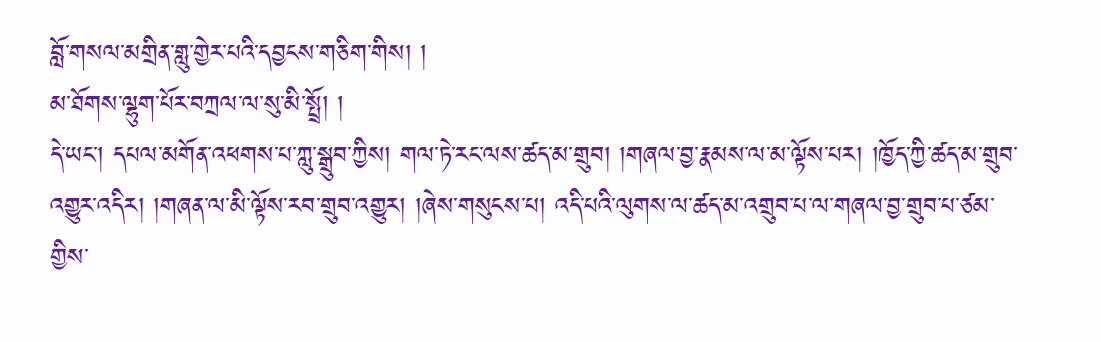བློ་གསལ་མགྲིན་གླུ་གྱེར་པའི་དབྱངས་གཅིག་གིས། །
མ་ཐོགས་ལྷུག་པོར་བཀྲལ་ལ་སུ་མི་སྤྲོ། །
དེ་ཡང་། དཔལ་མགོན་འཕགས་པ་ཀླུ་སྒྲུབ་ཀྱིས། གལ་ཏེ་རང་ལས་ཚད་མ་གྲུབ། །གཞལ་བྱ་རྣམས་ལ་མ་ལྟོས་པར། །ཁྱོད་ཀྱི་ཚད་མ་གྲུབ་འགྱུར་འདིར། །གཞན་ལ་མི་ལྟོས་རབ་གྲུབ་འགྱུར། །ཞེས་གསུངས་པ། འདི་པའི་ལུགས་ལ་ཚད་མ་འགྲུབ་པ་ལ་གཞལ་བྱ་གྲུབ་པ་ཙམ་གྱིས་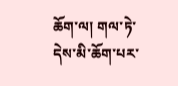ཆོག་ལ། གལ་ཏེ་དེས་མི་ཆོག་པར་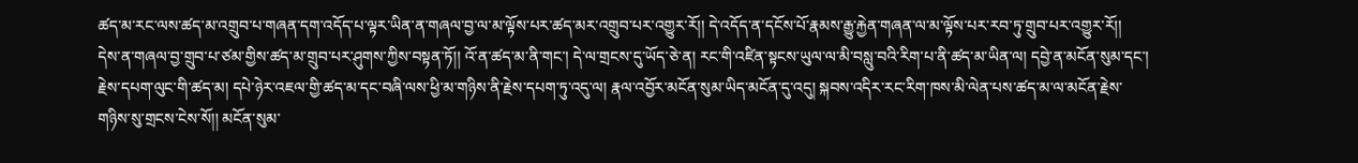ཚད་མ་རང་ལས་ཚད་མ་འགྲུབ་པ་གཞན་དག་འདོད་པ་ལྟར་ཡིན་ན་གཞལ་བྱ་ལ་མ་ལྟོས་པར་ཚད་མར་འགྲུབ་པར་འགྱུར་རོ།། དེ་འདོད་ན་དངོས་པོ་རྣམས་རྒྱུ་རྐྱེན་གཞན་ལ་མ་ལྟོས་པར་རབ་ཏུ་གྲུབ་པར་འགྱུར་རོ།། དེས་ན་གཞལ་བྱ་གྲུབ་པ་ཙམ་གྱིས་ཚད་མ་གྲུབ་པར་ཤུགས་ཀྱིས་བསྟན་ཏོ།། འོ་ན་ཚད་མ་ནི་གང་། དེ་ལ་གྲངས་དུ་ཡོད་ཅེ་ན། རང་གི་འཛིན་སྟངས་ཡུལ་ལ་མི་བསླུ་བའི་རིག་པ་ནི་ཚད་མ་ཡིན་ལ། དབྱེ་ན་མངོན་སུམ་དང་། རྗེས་དཔག་ལུང་གི་ཚད་མ། དཔེ་ཉེར་འཇལ་གྱི་ཚད་མ་དང་བཞི་ལས་ཕྱི་མ་གཉིས་ནི་རྗེས་དཔག་ཏུ་འདུ་ལ། རྣལ་འབྱོར་མངོན་སུམ་ཡིད་མངོན་དུ་འདུ། སྐབས་འདིར་རང་རིག་ཁས་མི་ལེན་པས་ཚད་མ་ལ་མངོན་རྗེས་གཉིས་སུ་གྲངས་ངེས་སོ།། མངོན་སུམ་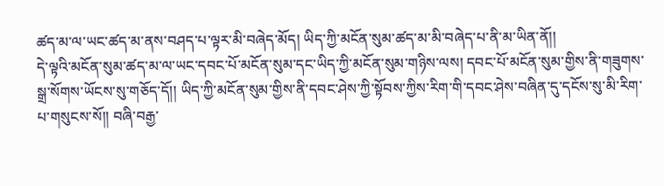ཚད་མ་ལ་ཡང་ཚད་མ་ནས་བཤད་པ་ལྟར་མི་བཞེད་མོད། ཡིད་ཀྱི་མངོན་སུམ་ཚད་མ་མི་བཞེད་པ་ནི་མ་ཡིན་ནོ།།
དེ་ལྟའི་མངོན་སུམ་ཚད་མ་ལ་ཡང་དབང་པོ་མངོན་སུམ་དང་ཡིད་ཀྱི་མངོན་སུམ་གཉིས་ལས། དབང་པོ་མངོན་སུམ་གྱིས་ནི་གཟུགས་སྒྲ་སོགས་ཡོངས་སུ་གཅོད་དོ།། ཡིད་ཀྱི་མངོན་སུམ་གྱིས་ནི་དབང་ཤེས་ཀྱི་སྟོབས་ཀྱིས་རིག་གི་དབང་ཤེས་བཞིན་དུ་དངོས་སུ་མི་རིག་པ་གསུངས་སོ།། བཞི་བརྒྱ་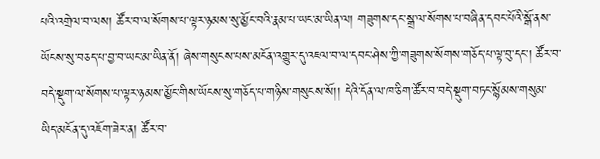པའི་འགྲེལ་བ་ལས། ཚོར་བ་ལ་སོགས་པ་ལྟར་ཉམས་སུ་མྱོང་བའི་རྣམ་པ་ཡང་མ་ཡིན་ལ། གཟུགས་དང་སྒྲ་ལ་སོགས་པ་བཞིན་དབང་པོའི་སྒོ་ནས་ཡོངས་སུ་བཅད་པ་བྱ་བ་ཡང་མ་ཡིན་ནོ། ཞེས་གསུངས་པས་མངོན་འགྱུར་དུ་འཇལ་བ་ལ་དབང་ཤེས་ཀྱི་གཟུགས་སོགས་གཅོད་པ་ལྟ་བུ་དང་། ཚོར་བ་བདེ་སྡུག་ལ་སོགས་པ་ལྟར་ཉམས་མྱོང་གིས་ཡོངས་སུ་གཅོད་པ་གཉིས་གསུངས་སོ།། དེའི་དོན་ལ་ཁ་ཅིག་ཚོར་བ་བདེ་སྡུག་བཏང་སྙོམས་གསུམ་ཡིད་མངོན་དུ་འཇོག་ཟེར་ན། ཚོར་བ་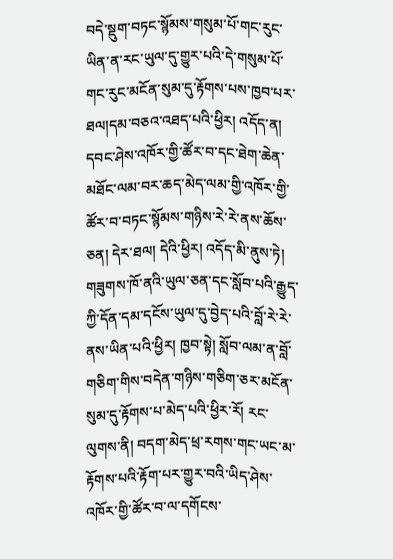བདེ་སྡུག་བཏང་སྙོམས་གསུམ་པོ་གང་རུང་ཡིན་ན་རང་ཡུལ་དུ་གྱུར་པའི་དེ་གསུམ་པོ་གང་རུང་མངོན་སུམ་དུ་རྟོགས་པས་ཁྱབ་པར་ཐལ།དམ་བཅའ་འཐད་པའི་ཕྱིར། འདོད་ན། དབང་ཤེས་འཁོར་གྱི་ཚོར་བ་དང་ཐེག་ཆེན་མཐོང་ལམ་བར་ཆད་མེད་ལམ་གྱི་འཁོར་གྱི་ཚོར་བ་བཏང་སྙོམས་གཉིས་རེ་རེ་ནས་ཆོས་ཅན། དེར་ཐལ། དེའི་ཕྱིར། འདོད་མི་ནུས་ཏེ། གཟུགས་ཁོ་ནའི་ཡུལ་ཅན་དང་སློབ་པའི་རྒྱུད་ཀྱི་དོན་དམ་དངོས་ཡུལ་དུ་བྱེད་པའི་བློ་རེ་རེ་ནས་ཡིན་པའི་ཕྱིར། ཁྱབ་སྟེ། སློབ་ལམ་ན་བློ་གཅིག་གིས་བདེན་གཉིས་གཅིག་ཅར་མངོན་སུམ་དུ་རྟོགས་པ་མེད་པའི་ཕྱིར་རོ། རང་ལུགས་ནི། བདག་མེད་ཕྲ་རགས་གང་ཡང་མ་རྟོགས་པའི་རྟོག་པར་གྱུར་བའི་ཡིད་ཤེས་འཁོར་གྱི་ཚོར་བ་ལ་དགོངས་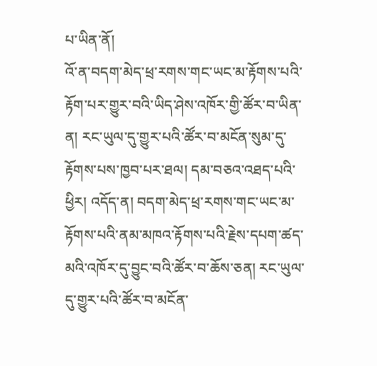པ་ཡིན་ནོ།
འོ་ན་བདག་མེད་ཕྲ་རགས་གང་ཡང་མ་རྟོགས་པའི་རྟོག་པར་གྱུར་བའི་ཡིད་ཤེས་འཁོར་གྱི་ཚོར་བ་ཡིན་ན། རང་ཡུལ་དུ་གྱུར་པའི་ཚོར་བ་མངོན་སུམ་དུ་རྟོགས་པས་ཁྱབ་པར་ཐལ། དམ་བཅའ་འཐད་པའི་ཕྱིར། འདོད་ན། བདག་མེད་ཕྲ་རགས་གང་ཡང་མ་རྟོགས་པའི་ནམ་མཁའ་རྟོགས་པའི་རྗེས་དཔག་ཚད་མའི་འཁོར་དུ་བྱུང་བའི་ཚོར་བ་ཆོས་ཅན། རང་ཡུལ་དུ་གྱུར་པའི་ཚོར་བ་མངོན་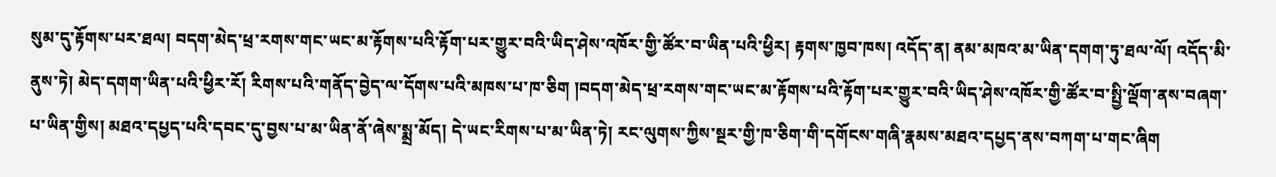སུམ་དུ་རྟོགས་པར་ཐལ། བདག་མེད་ཕྲ་རགས་གང་ཡང་མ་རྟོགས་པའི་རྟོག་པར་གྱུར་བའི་ཡིད་ཤེས་འཁོར་གྱི་ཚོར་བ་ཡིན་པའི་ཕྱིར། རྟགས་ཁྱབ་ཁས། འདོད་ན། ནམ་མཁའ་མ་ཡིན་དགག་ཏུ་ཐལ་ལོ། འདོད་མི་ནུས་ཏེ། མེད་དགག་ཡིན་པའི་ཕྱིར་རོ། རིགས་པའི་གནོད་བྱེད་ལ་དོགས་པའི་མཁས་པ་ཁ་ཅིག །བདག་མེད་ཕྲ་རགས་གང་ཡང་མ་རྟོགས་པའི་རྟོག་པར་གྱུར་བའི་ཡིད་ཤེས་འཁོར་གྱི་ཚོར་བ་སྤྱི་ལྡོག་ནས་བཞག་པ་ཡིན་གྱིས། མཐའ་དཔྱད་པའི་དབང་དུ་བྱས་པ་མ་ཡིན་ནོ་ཞེས་སྨྲ་མོད། དེ་ཡང་རིགས་པ་མ་ཡིན་ཏེ། རང་ལུགས་ཀྱིས་སྔར་གྱི་ཁ་ཅིག་གི་དགོངས་གཞི་རྣམས་མཐའ་དཔྱད་ནས་བཀག་པ་གང་ཞིག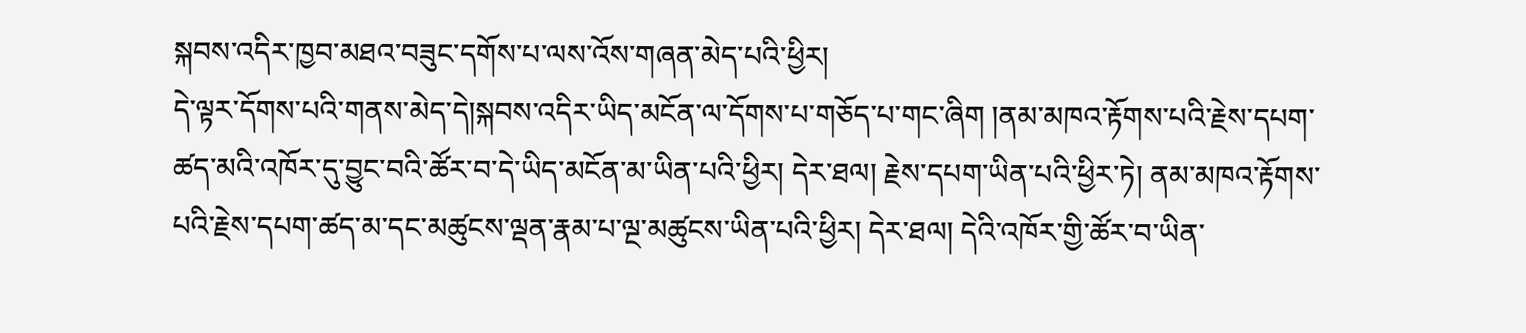སྐབས་འདིར་ཁྱབ་མཐའ་བཟུང་དགོས་པ་ལས་འོས་གཞན་མེད་པའི་ཕྱིར།
དེ་ལྟར་དོགས་པའི་གནས་མེད་དེ།སྐབས་འདིར་ཡིད་མངོན་ལ་དོགས་པ་གཅོད་པ་གང་ཞིག །ནམ་མཁའ་རྟོགས་པའི་རྗེས་དཔག་ཚད་མའི་འཁོར་དུ་བྱུང་བའི་ཚོར་བ་དེ་ཡིད་མངོན་མ་ཡིན་པའི་ཕྱིར། དེར་ཐལ། རྗེས་དཔག་ཡིན་པའི་ཕྱིར་ཏེ། ནམ་མཁའ་རྟོགས་པའི་རྗེས་དཔག་ཚད་མ་དང་མཚུངས་ལྡན་རྣམ་པ་ལྔ་མཚུངས་ཡིན་པའི་ཕྱིར། དེར་ཐལ། དེའི་འཁོར་གྱི་ཚོར་བ་ཡིན་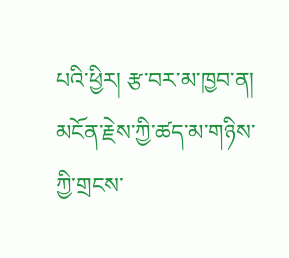པའི་ཕྱིར། རྩ་བར་མ་ཁྱབ་ན། མངོན་རྗེས་ཀྱི་ཚད་མ་གཉིས་ཀྱི་གྲངས་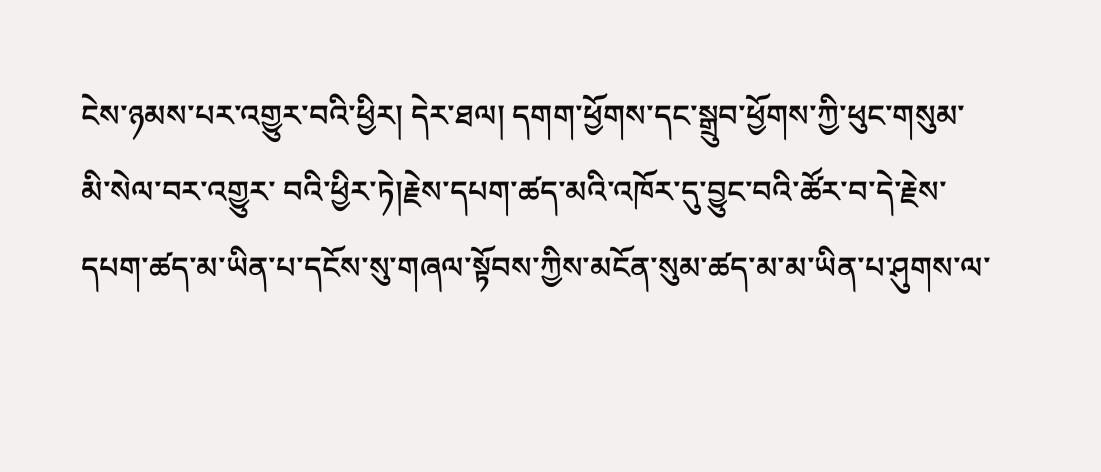ངེས་ཉམས་པར་འགྱུར་བའི་ཕྱིར། དེར་ཐལ། དགག་ཕྱོགས་དང་སྒྲུབ་ཕྱོགས་ཀྱི་ཕུང་གསུམ་མི་སེལ་བར་འགྱུར་ བའི་ཕྱིར་ཏེ།རྗེས་དཔག་ཚད་མའི་འཁོར་དུ་བྱུང་བའི་ཚོར་བ་དེ་རྗེས་དཔག་ཚད་མ་ཡིན་པ་དངོས་སུ་གཞལ་སྟོབས་ཀྱིས་མངོན་སུམ་ཚད་མ་མ་ཡིན་པ་ཤུགས་ལ་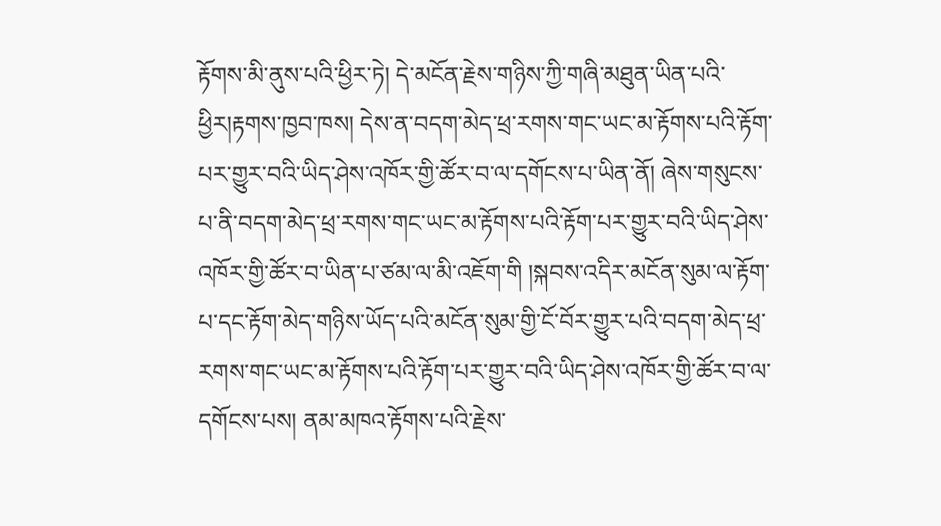རྟོགས་མི་ནུས་པའི་ཕྱིར་ཏེ། དེ་མངོན་རྗེས་གཉིས་ཀྱི་གཞི་མཐུན་ཡིན་པའི་ཕྱིར།རྟགས་ཁྱབ་ཁས། དེས་ན་བདག་མེད་ཕྲ་རགས་གང་ཡང་མ་རྟོགས་པའི་རྟོག་པར་གྱུར་བའི་ཡིད་ཤེས་འཁོར་གྱི་ཚོར་བ་ལ་དགོངས་པ་ཡིན་ནོ། ཞེས་གསུངས་པ་ནི་བདག་མེད་ཕྲ་རགས་གང་ཡང་མ་རྟོགས་པའི་རྟོག་པར་གྱུར་བའི་ཡིད་ཤེས་འཁོར་གྱི་ཚོར་བ་ཡིན་པ་ཙམ་ལ་མི་འཇོག་གི །སྐབས་འདིར་མངོན་སུམ་ལ་རྟོག་པ་དང་རྟོག་མེད་གཉིས་ཡོད་པའི་མངོན་སུམ་གྱི་ངོ་བོར་གྱུར་པའི་བདག་མེད་ཕྲ་རགས་གང་ཡང་མ་རྟོགས་པའི་རྟོག་པར་གྱུར་བའི་ཡིད་ཤེས་འཁོར་གྱི་ཚོར་བ་ལ་དགོངས་པས། ནམ་མཁའ་རྟོགས་པའི་རྗེས་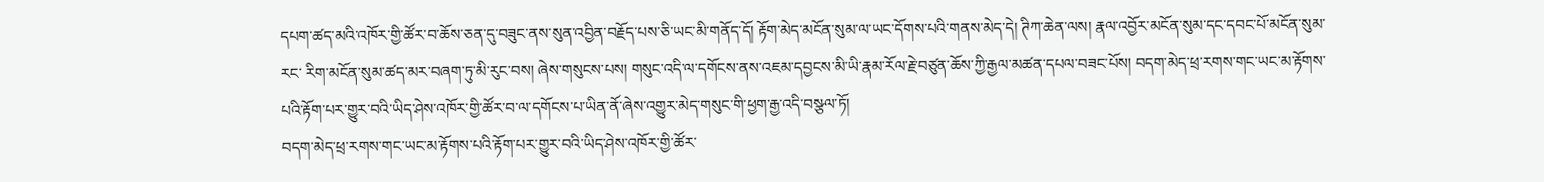དཔག་ཚད་མའི་འཁོར་གྱི་ཚོར་བ་ཆོས་ཅན་དུ་བཟུང་ནས་སུན་འབྱིན་བརྗོད་པས་ཅི་ཡང་མི་གནོད་དོ། རྟོག་མེད་མངོན་སུམ་ལ་ཡང་དོགས་པའི་གནས་མེད་དེ། ཊིཀ་ཆེན་ལས། རྣལ་འབྱོར་མངོན་སུམ་དང་དབང་པོ་མངོན་སུམ་རང་ རིག་མངོན་སུམ་ཚད་མར་བཞག་ཏུ་མི་རུང་བས། ཞེས་གསུངས་པས། གསུང་འདི་ལ་དགོངས་ནས་འཇམ་དབྱངས་མི་ཡི་རྣམ་རོལ་རྗེ་བཙུན་ཆོས་ཀྱི་རྒྱལ་མཚན་དཔལ་བཟང་པོས། བདག་མེད་ཕྲ་རགས་གང་ཡང་མ་རྟོགས་པའི་རྟོག་པར་གྱུར་བའི་ཡིད་ཤེས་འཁོར་གྱི་ཚོར་བ་ལ་དགོངས་པ་ཡིན་ནོ་ཞེས་འགྱུར་མེད་གསུང་གི་ཕྱག་རྒྱ་འདི་བསྩལ་ཏོ།
བདག་མེད་ཕྲ་རགས་གང་ཡང་མ་རྟོགས་པའི་རྟོག་པར་གྱུར་བའི་ཡིད་ཤེས་འཁོར་གྱི་ཚོར་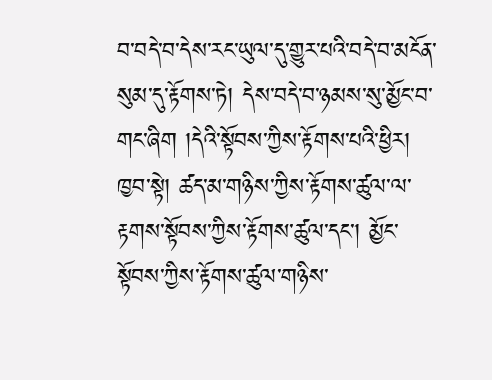བ་བདེ་བ་དེས་རང་ཡུལ་དུ་གྱུར་པའི་བདེ་བ་མངོན་སུམ་དུ་རྟོགས་ཏེ། དེས་བདེ་བ་ཉམས་སུ་མྱོང་བ་གང་ཞིག །དེའི་སྟོབས་ཀྱིས་རྟོགས་པའི་ཕྱིར། ཁྱབ་སྟེ། ཚད་མ་གཉིས་ཀྱིས་རྟོགས་ཚུལ་ལ་རྟགས་སྟོབས་ཀྱིས་རྟོགས་ཚུལ་དང་། མྱོང་སྟོབས་ཀྱིས་རྟོགས་ཚུལ་གཉིས་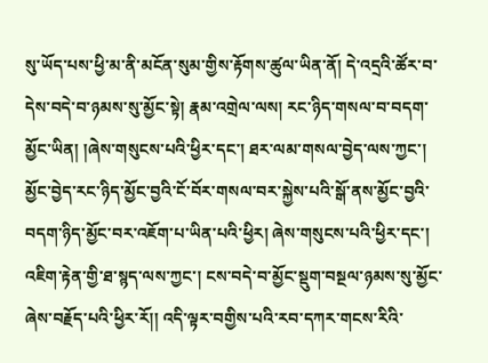སུ་ཡོད་པས་ཕྱི་མ་ནི་མངོན་སུམ་གྱིས་རྟོགས་ཚུལ་ཡིན་ནོ། དེ་འདྲའི་ཚོར་བ་དེས་བདེ་བ་ཉམས་སུ་མྱོང་སྟེ། རྣམ་འགྲེལ་ལས། རང་ཉིད་གསལ་བ་བདག་མྱོང་ཡིན། །ཞེས་གསུངས་པའི་ཕྱིར་དང་། ཐར་ལམ་གསལ་བྱེད་ལས་ཀྱང་། མྱོང་བྱེད་རང་ཉིད་མྱོང་བྱའི་ངོ་བོར་གསལ་བར་སྐྱེས་པའི་སྒོ་ནས་མྱོང་བྱའི་བདག་ཉིད་མྱོང་བར་འཇོག་པ་ཡིན་པའི་ཕྱིར། ཞེས་གསུངས་པའི་ཕྱིར་དང་། འཇིག་རྟེན་གྱི་ཐ་སྙད་ལས་ཀྱང་། ངས་བདེ་བ་མྱོང་སྡུག་བསྔལ་ཉམས་སུ་མྱོང་ཞེས་བརྗོད་པའི་ཕྱིར་རོ།། འདི་ལྟར་བགྱིས་པའི་རབ་དཀར་གངས་རིའི་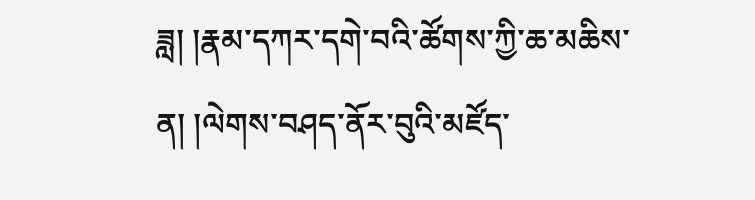ཟླ། །རྣམ་དཀར་དགེ་བའི་ཚོགས་ཀྱི་ཆ་མཆིས་ན། །ལེགས་བཤད་ནོར་བུའི་མཛོད་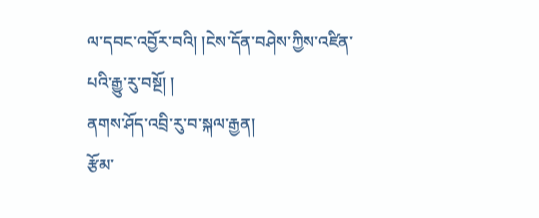ལ་དབང་འབྱོར་བའི། །ངེས་དོན་བཤེས་ཀྱིས་འཛིན་པའི་རྒྱུ་རུ་བསྔོ། །
ནགས་ཤོད་འབྲི་རུ་བ་སྐལ་རྒྱན།
རྩོམ་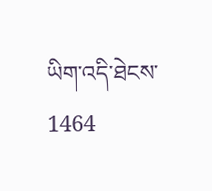ཡིག་འདི་ཐེངས་ 1464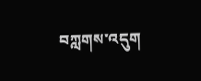བཀླགས་འདུག